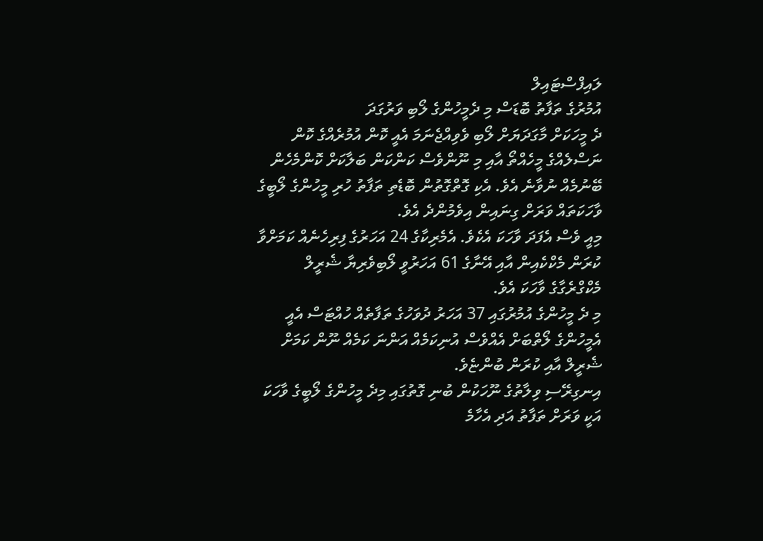ލައިފްސްޓައިލް
އުމުރުގެ ތަފާތު ބޮޑަސް މި ދެމީހުންގެ ލޯބި ވަރުގަދަ
ދެ މީހަކަށް މާގަދަޔަށް ލޯބި ވެވިއްޖެނަމަ އެއީ ކޮން އުމުރެއްގެ ކޮން ނަސްލެއްގެ މީހެއްތޯ އާއި މި ނޫންވެސް ކަންކަން ބަލާކަށް ކޮންމެހެން ބޭނުމެއް ނުވާނެ އެވެ. އެކި ގޮތްގޮތުން ބޮޑެތި ތަފާތު ހުރި މީހުންގެ ލޯބީގެ ވާހަކަތައް ވަރަށް ގިނައިން އިވެމުންދެ އެވެ.
މިއީ ވެސް އެފަދަ ވާހަކަ އެކެވެ. އެމެރިކާގެ 24 އަހަރުގެ ފިރިހެނެއް ކަމަށްވާ ކުރަން މެކްކެއިން އާއި އޭނާގެ 61 އަހަރުވީ ލޯބިވެރިޔާ ޝެރީލް މެކްގްރެގާގެ ވާހަކަ އެވެ.
މި ދެ މީހުންގެ އުމުރުގައި 37 އަހަރު ދުވަހުގެ ތަފާތެއް ހުއްޓަސް އެއީ އެމީހުންގެ ލޯތްބަށް އެއްވެސް އުނިކަމެއް އަންނަ ކަމެއް ނޫން ކަމަށް ޝެރީލް އާއި ކުރަން ބުންޏެވެ.
އިނގިރޭސި ވިލާތުގެ ނޫހަކުން ބުނި ގޮތުގައި މިދެ މީހުންގެ ލޯބީގެ ވާހަކަ އަކީ ވަރަށް ތަފާތު އަދި އެހާމެ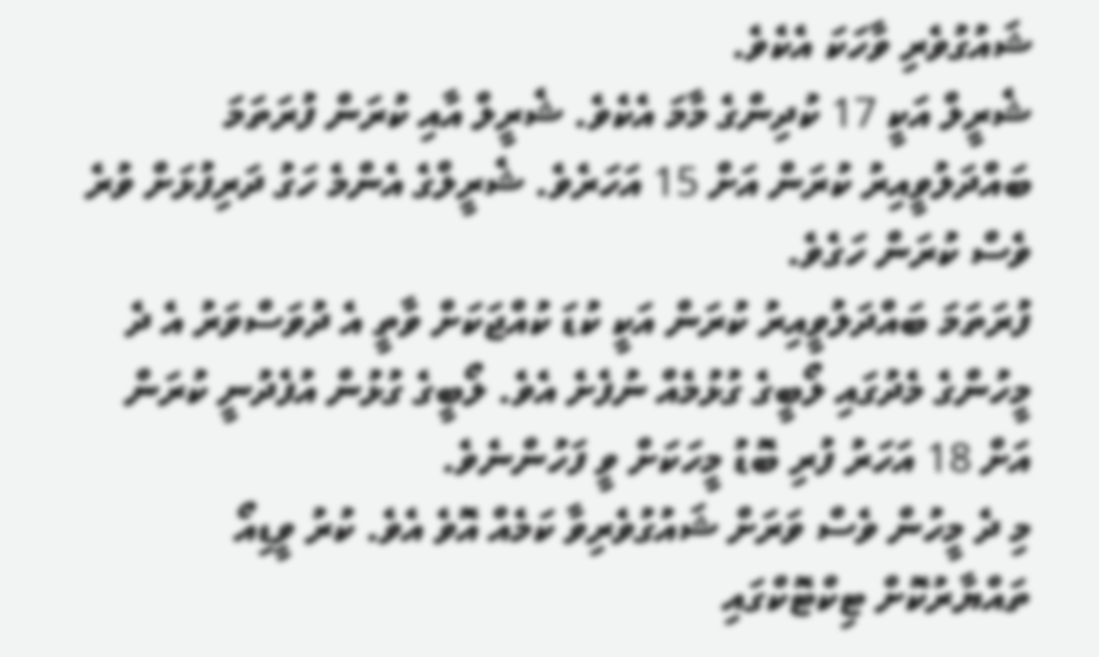ޝައުގުވެރި ވާހަކަ އެކެވެ.
ޝެރީލް އަކީ 17 ކުދިންގެ މާމަ އެކެވެ. ޝެރީލް އާއި ކުރަން ފުރަތަމަ ބައްދަލުވީއިރު ކުރަން އަށް 15 އަހަރެވެ. ޝެރީލްގެ އެންމެ ހަގު ދަރިފުޅަށް ވުރެ ވެސް ކުރަން ހަގެވެ.
ފުރަތަމަ ބައްދަލުވީއިރު ކުރަން އަކީ ކުޑަ ކުއްޖަކަށް ވާތީ އެ ދުވަސްވަރު އެ ދެ މީހުންގެ މެދުގައި ލޯބީގެ ގުޅުމެއް ނުފެށެ އެވެ. ލޯބީގެ ގުޅުން އުފެދުނީ ކުރަން އަށް 18 އަހަރު ފުރި ބޮޑު މީހަކަށް ވީ ފަހުންނެވެ.
މި ދެ މީހުން ވެސް ވަރަށް ޝައުގުވެރިވާ ކަމެއް އޮވެ އެވެ. ކުރު ވީޑިއޯ ތައްޔާރުކޮށް ޓިކްޓޮކްގައި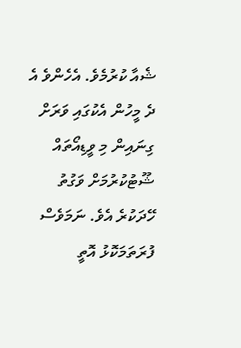ޝެއާ ކުރުމެވެ. އެހެންވެ އެ ދެ މީހުން އެކުގައި ވަރަށް ގިނައިން މި ވީޑިއޯތައް ޝޫޓުކުރުމަށް ވަގުތު ހޭދަކުރެ އެވެ. ނަމަވެސް ފުރަތަމަކޮޅު އޮތީ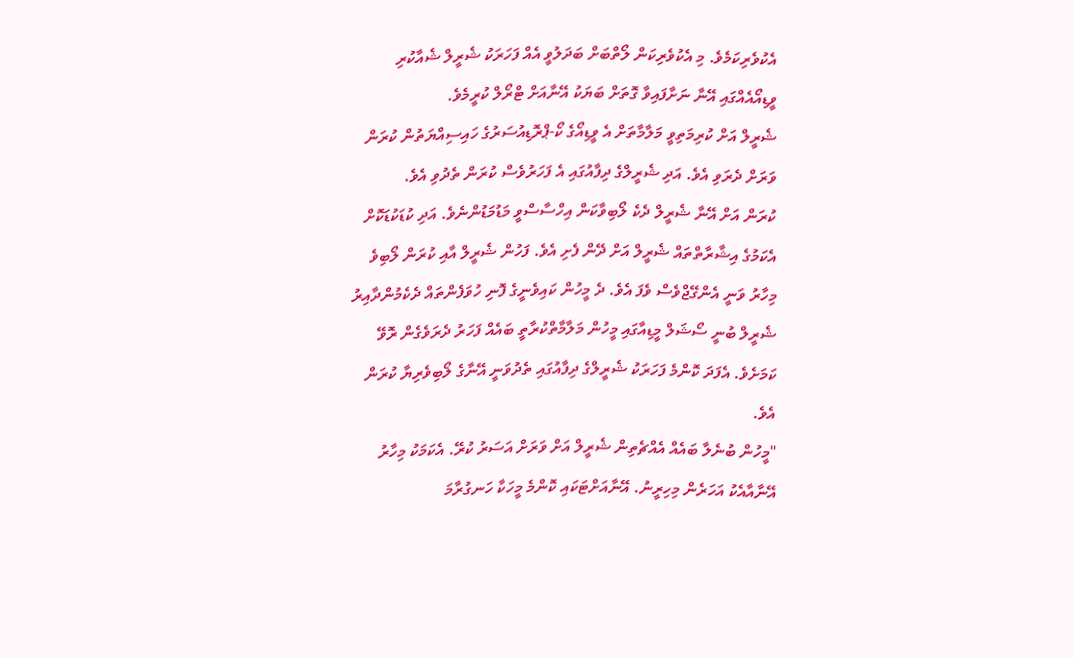އެކުވެރިކަމެވެ. މި އެކުވެރިކަން ލޯތްބަށް ބަދަލުވީ އެއް ފަހަރަކު ޝެރީލް ޝެއާކުރި ވީޑިއޯއެއްގައި އޭނާ ނަށާފައިވާ ގޮތަށް ބަޔަކު އޭނާއަށް ޓްރޯލް ކުރީމެވެ.
ޝެރީލް އަށް ކުރިމަތިވީ މަލާމާތަށް އެ ވީޑިއޯގެ ކޯ-ޕްރޮޑިއުސަރުގެ ހައިސިއްޔަތުން ކުރަން ވަރަށް ދެރަވި އެވެ. އަދި ޝެރީލްގެ ދިފާއުގައި އެ ފަހަރުވެސް ކުރަން ތެދުވި އެވެ.
ކުރަން އަށް އޭނާ ޝެރީލް ދެކެ ލޯބިވާކަން އިހްސާސްވީ މަޑުމަޑުންނެވެ. އަދި ކުޑަކުޑަކޮށް އެކަމުގެ އިޝާރާތްތައް ޝެރީލް އަށް ދޭން ފެށި އެވެ. ފަހުން ޝެރީލް އާއި ކުރަން ލޯބިވެ މިހާރު ވަނީ އެންގޭޖްވެސް ވެފަ އެވެ. ދެ މީހުން ކައިވެނީގެ ފޮނި ހުވަފެންތައް ދެކެމުންދާއިރު ޝެރީލް ބުނީ ސޯޝަލް މީޑިއާގައި މީހުން މަލާމާތްކުރާތީ ބައެއް ފަހަރު ދެރަވެގެން ރޮވޭ ކަމަށެވެ. އެފަދަ ކޮންމެ ފަހަރަކު ޝެރީލްގެ ދިފާއުގައި ތެދުވަނީ އޭނާގެ ލޯބިވެރިޔާ ކުރަން އެވެ.
"މީހުން ބުނެލާ ބައެއް އެއްޗެތިން ޝެރީލް އަށް ވަރަށް އަސަރު ކުރޭ. އެކަމަކު މިހާރު އޭނާއާއެކު އަހަރެން މިހިރީނު. އޭނާއަށްޓަކައި ކޮންމެ މީހަކާ ހަނގުރާމަ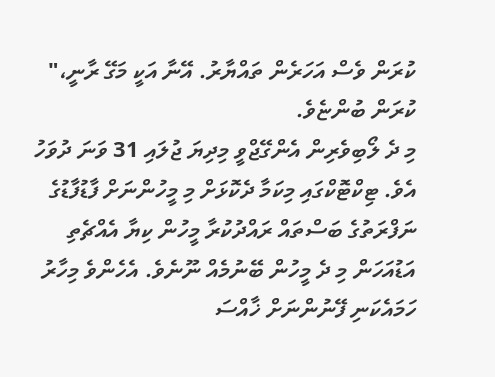ކުރަން ވެސް އަހަރެން ތައްޔާރު. އޭނާ އަކީ މަގޭ ރާނީ،" ކުރަން ބުންޏެވެ.
މި ދެ ލޯބިވެރިން އެންގޭޖްވީ މިދިޔަ ޖުލައި 31 ވަނަ ދުވަހު އެވެ. ޓިކްޓޮކްގައި މިކަމާ ދެކޮޅަށް މި މީހުންނަށް ފާޑުފާޑުގެ ނަފްރަތުގެ ބަސްތައް ރައްދުކުރާ މީހުން ކިޔާ އެއްޗެތި އަޑުއަހަން މި ދެ މީހުން ބޭނުމެއް ނޫނެވެ. އެހެންވެ މިހާރު ހަމައެކަނި ފޭނުންނަށް ޚާއްސަ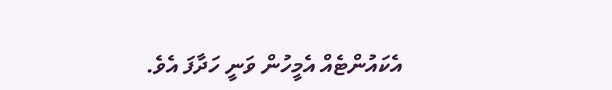އެކައުންޓެއް އެމީހުން ވަނީ ހަދާފަ އެވެ.